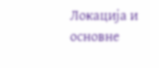Локација и основне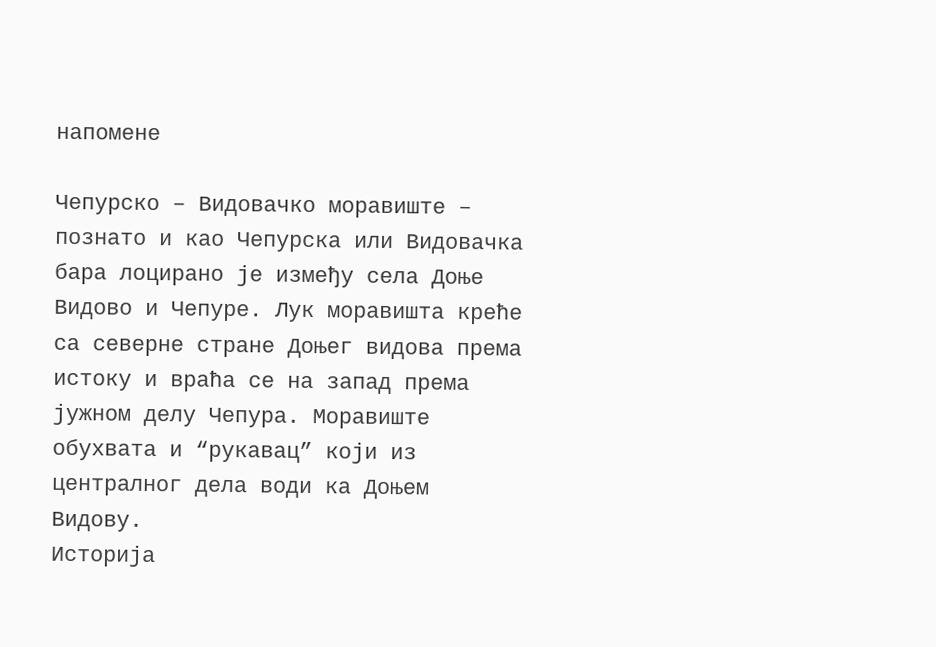напомене

Чепурско – Видовачко моравиште – познато и као Чепурска или Видовачка бара лоцирано је између села Доње Видово и Чепуре. Лук моравишта креће са северне стране Доњег видова према истоку и враћа се на запад према јужном делу Чепура. Моравиште обухвата и “рукавац” који из централног дела води ка Доњем Видову.
Историја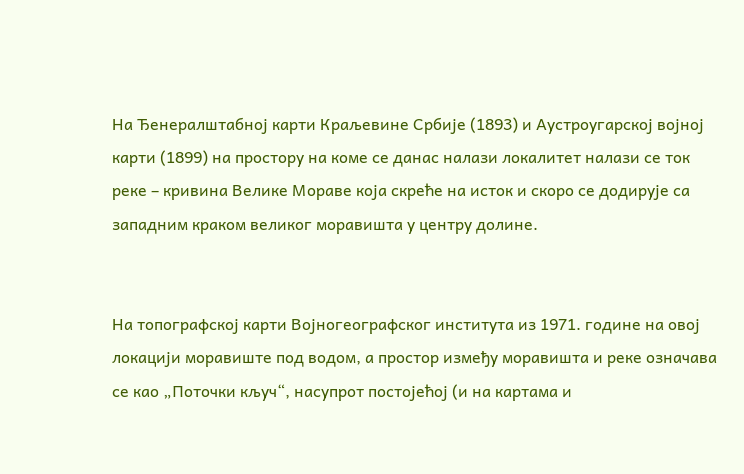На Ђенералштабној карти Краљевине Србије (1893) и Аустроугарској војној карти (1899) на простору на коме се данас налази локалитет налази се ток реке – кривина Велике Мораве која скреће на исток и скоро се додирује са западним краком великог моравишта у центру долине.


На топографској карти Војногеографског института из 1971. године на овој локацији моравиште под водом, а простор између моравишта и реке означава се као „Поточки кључ“, насупрот постојећој (и на картама и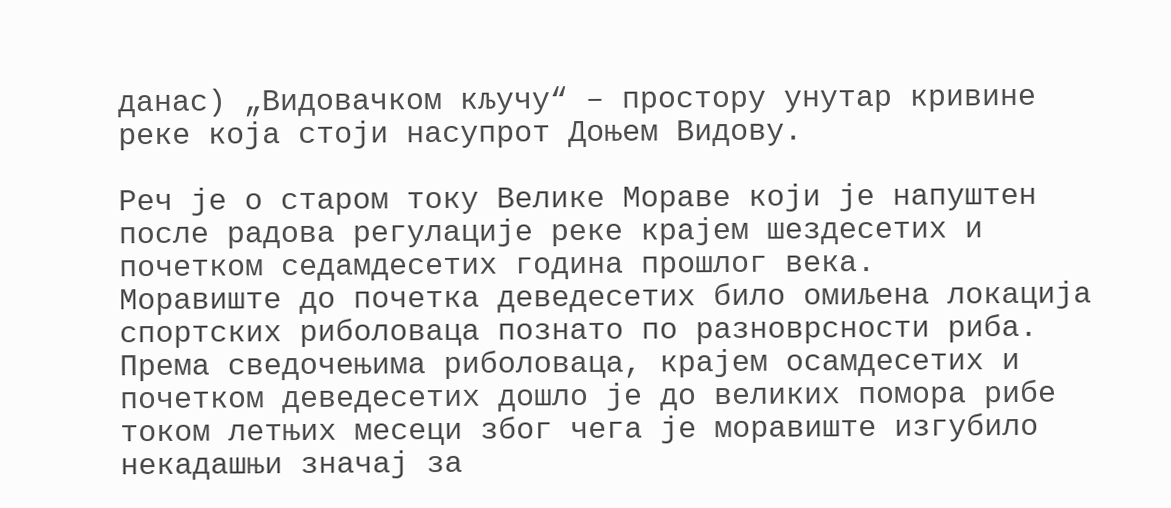данас) „Видовачком кључу“ – простору унутар кривине реке која стоји насупрот Доњем Видову.

Реч је о старом току Велике Мораве који је напуштен после радова регулације реке крајем шездесетих и почетком седамдесетих година прошлог века.
Моравиште до почетка деведесетих било омиљена локација спортских риболоваца познато по разноврсности риба. Према сведочењима риболоваца, крајем осамдесетих и почетком деведесетих дошло је до великих помора рибе током летњих месеци због чега је моравиште изгубило некадашњи значај за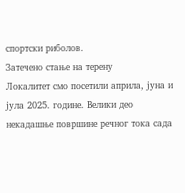спортски риболов.
Затечено стање на терену
Локалитет смо посетили априла, јуна и јула 2025. године. Велики део некадашње површине речног тока сада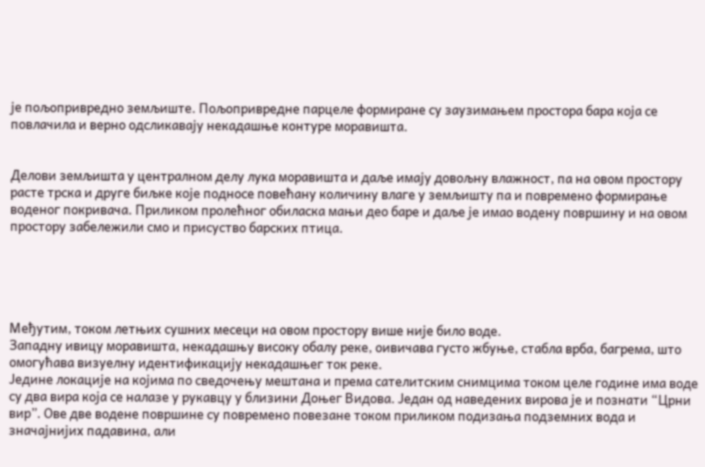је пољопривредно земљиште. Пољопривредне парцеле формиране су заузимањем простора бара која се повлачила и верно одсликавају некадашње контуре моравишта.


Делови земљишта у централном делу лука моравишта и даље имају довољну влажност, па на овом простору расте трска и друге биљке које подносе повећану количину влаге у земљишту па и повремено формирање воденог покривача. Приликом пролећног обиласка мањи део баре и даље је имао водену површину и на овом простору забележили смо и присуство барских птица.





Међутим, током летњих сушних месеци на овом простору више није било воде.
Западну ивицу моравишта, некадашњу високу обалу реке, оивичава густо жбуње, стабла врба, багрема, што омогућава визуелну идентификацију некадашњег ток реке.
Једине локације на којима по сведочењу мештана и према сателитским снимцима током целе године има воде су два вира која се налазе у рукавцу у близини Доњег Видова. Један од наведених вирова је и познати “Црни вир”. Ове две водене површине су повремено повезане током приликом подизања подземних вода и значајнијих падавина, али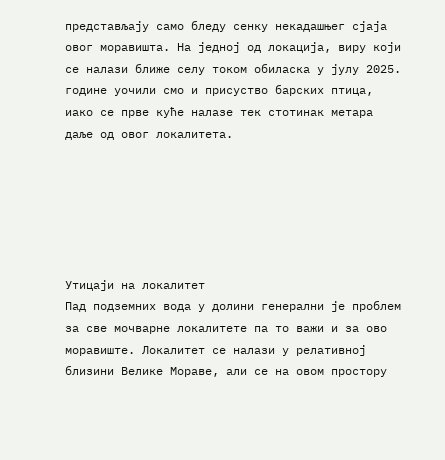представљају само бледу сенку некадашњег сјаја овог моравишта. На једној од локација, виру који се налази ближе селу током обиласка у јулу 2025. године уочили смо и присуство барских птица, иако се прве куће налазе тек стотинак метара даље од овог локалитета.






Утицаји на локалитет
Пад подземних вода у долини генерални је проблем за све мочварне локалитете па то важи и за ово моравиште. Локалитет се налази у релативној близини Велике Мораве, али се на овом простору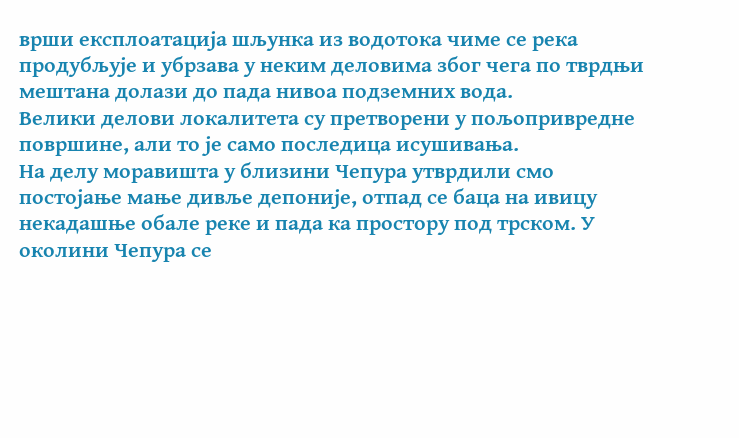врши експлоатација шљунка из водотока чиме се река продубљује и убрзава у неким деловима због чега по тврдњи мештана долази до пада нивоа подземних вода.
Велики делови локалитета су претворени у пољопривредне површине, али то је само последица исушивања.
На делу моравишта у близини Чепура утврдили смо постојање мање дивље депоније, отпад се баца на ивицу некадашње обале реке и пада ка простору под трском. У околини Чепура се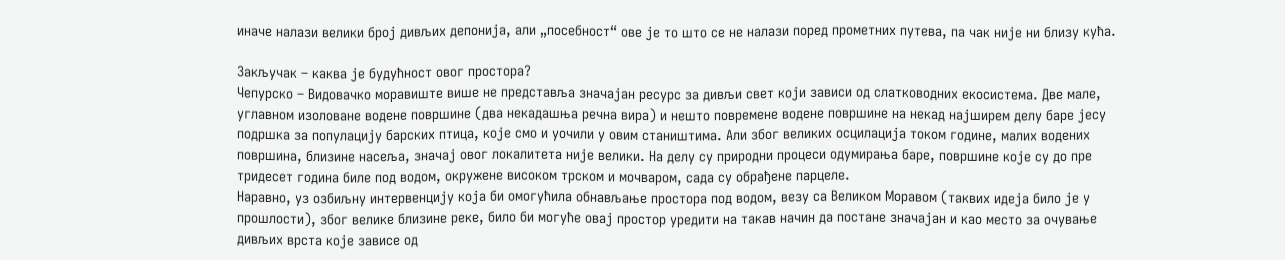иначе налази велики број дивљих депонија, али „посебност“ ове је то што се не налази поред прометних путева, па чак није ни близу кућа.

Закључак – каква је будућност овог простора?
Чепурско – Видовачко моравиште више не представља значајан ресурс за дивљи свет који зависи од слатководних екосистема. Две мале, углавном изоловане водене површине (два некадашња речна вира) и нешто повремене водене површине на некад најширем делу баре јесу подршка за популацију барских птица, које смо и уочили у овим стаништима. Али због великих осцилација током године, малих водених површина, близине насеља, значај овог локалитета није велики. На делу су природни процеси одумирања баре, површине које су до пре тридесет година биле под водом, окружене високом трском и мочваром, сада су обрађене парцеле.
Наравно, уз озбиљну интервенцију која би омогућила обнављање простора под водом, везу са Великом Моравом (таквих идеја било је у прошлости), због велике близине реке, било би могуће овај простор уредити на такав начин да постане значајан и као место за очување дивљих врста које зависе од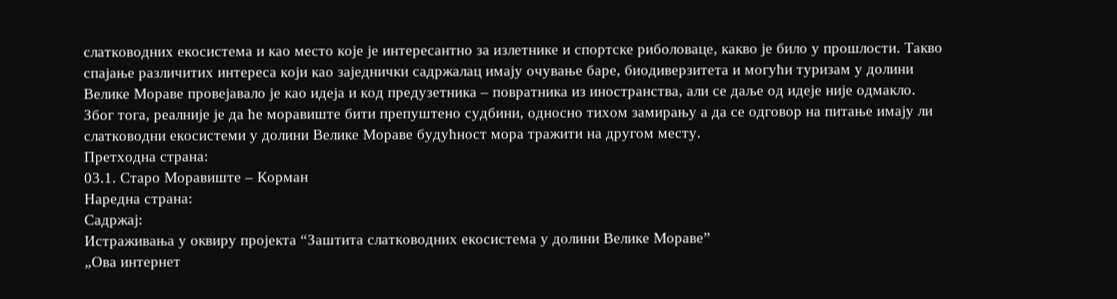слатководних екосистема и као место које је интересантно за излетнике и спортске риболоваце, какво је било у прошлости. Такво спајање различитих интереса који као заједнички садржалац имају очување баре, биодиверзитета и могући туризам у долини Велике Мораве провејавало је као идеја и код предузетника – повратника из иностранства, али се даље од идеје није одмакло.
Због тога, реалније је да ће моравиште бити препуштено судбини, односно тихом замирању а да се одговор на питање имају ли слатководни екосистеми у долини Велике Мораве будућност мора тражити на другом месту.
Претходна страна:
03.1. Старо Моравиште – Корман
Наредна страна:
Садржај:
Истраживања у оквиру пројекта “Заштита слатководних екосистема у долини Велике Мораве”
„Ова интернет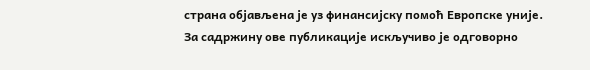страна објављена је уз финансијску помоћ Европске уније. За садржину ове публикације искључиво је одговорно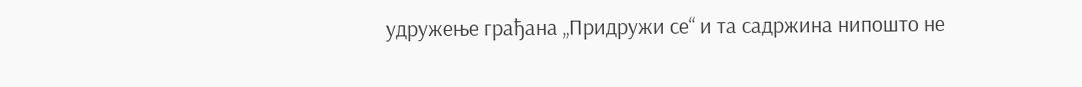удружење грађана „Придружи се“ и та садржина нипошто не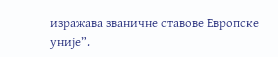изражава званичне ставове Европске уније”.